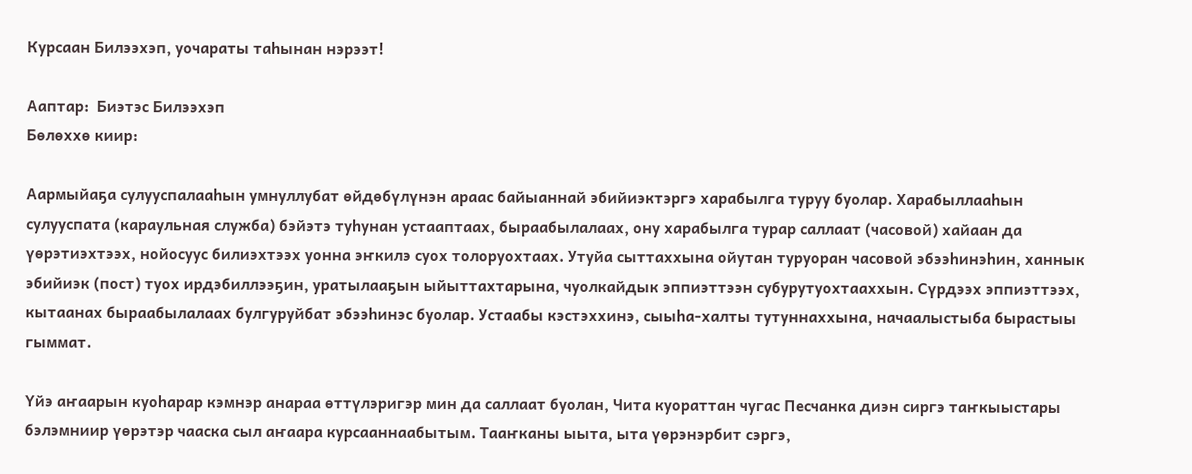Курсаан Билээхэп, уочараты таһынан нэрээт!

Ааптар:  Биэтэс Билээхэп
Бөлөххө киир:

Аармыйаҕа сулууспалааһын умнуллубат өйдөбүлүнэн араас байыаннай эбийиэктэргэ харабылга туруу буолар. Харабыллааһын сулууспата (караульная служба) бэйэтэ туһунан устааптаах, быраабылалаах, ону харабылга турар саллаат (часовой) хайаан да үөрэтиэхтээх, нойосуус билиэхтээх уонна эҥкилэ суох толоруохтаах. Утуйа сыттаххына ойутан туруоран часовой эбээһинэһин, ханнык эбийиэк (пост) туох ирдэбиллээҕин, уратылааҕын ыйыттахтарына, чуолкайдык эппиэттээн субурутуохтааххын. Сүрдээх эппиэттээх, кытаанах быраабылалаах булгуруйбат эбээһинэс буолар. Устаабы кэстэххинэ, сыыһа-халты тутуннаххына, начаалыстыба бырастыы гыммат.

Үйэ аҥаарын куоһарар кэмнэр анараа өттүлэригэр мин да саллаат буолан, Чита куораттан чугас Песчанка диэн сиргэ таҥкыыстары бэлэмниир үөрэтэр чааска сыл аҥаара курсааннаабытым. Тааҥканы ыыта, ыта үөрэнэрбит сэргэ,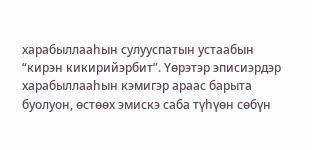харабыллааһын сулууспатын устаабын “кирэн кикирийэрбит”. Үөрэтэр эписиэрдэр харабыллааһын кэмигэр араас барыта буолуон, өстөөх эмискэ саба түһүөн сөбүн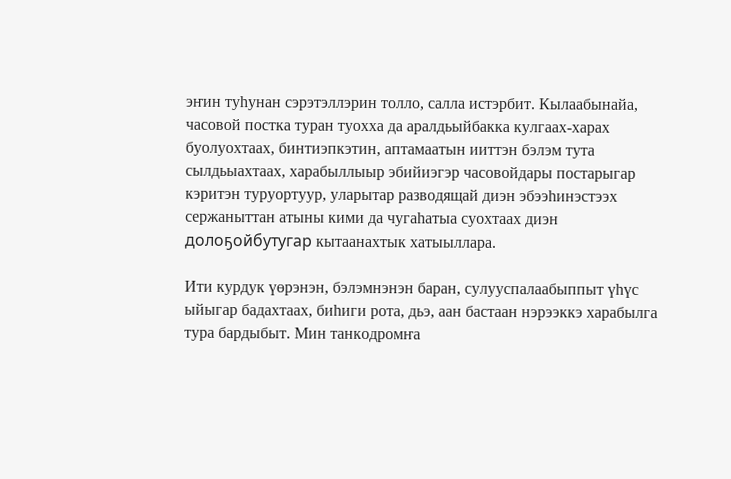эҥин туһунан сэрэтэллэрин толло, салла истэрбит. Кылаабынайа, часовой постка туран туохха да аралдьыйбакка кулгаах-харах буолуохтаах, бинтиэпкэтин, аптамаатын ииттэн бэлэм тута сылдьыахтаах, харабыллыыр эбийиэгэр часовойдары постарыгар кэритэн туруортуур, уларытар разводящай диэн эбээһинэстээх сержаныттан атыны кими да чугаһатыа суохтаах диэн долоҕойбутугар кытаанахтык хатыыллара.

Ити курдук үөрэнэн, бэлэмнэнэн баран, сулууспалаабыппыт үһүс ыйыгар бадахтаах, биһиги рота, дьэ, аан бастаан нэрээккэ харабылга тура бардыбыт. Мин танкодромҥа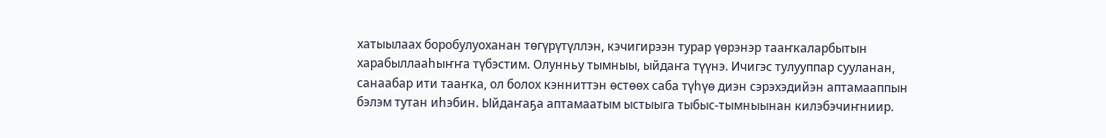хатыылаах боробулуоханан төгүрүтүллэн, кэчигирээн турар үөрэнэр тааҥкаларбытын харабыллааһыҥҥа түбэстим. Олунньу тымныы, ыйдаҥа түүнэ. Ичигэс тулууппар сууланан, санаабар ити тааҥка, ол болох кэнниттэн өстөөх саба түһүө диэн сэрэхэдийэн аптамааппын бэлэм тутан иһэбин. Ыйдаҥаҕа аптамаатым ыстыыга тыбыс-тымныынан килэбэчиҥниир.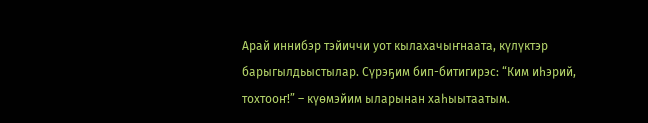Арай иннибэр тэйиччи уот кылахачыҥнаата, күлүктэр барыгылдьыстылар. Сүрэҕим бип-битигирэс: “Ким иһэрий, тохтооҥ!” – күөмэйим ыларынан хаһыытаатым.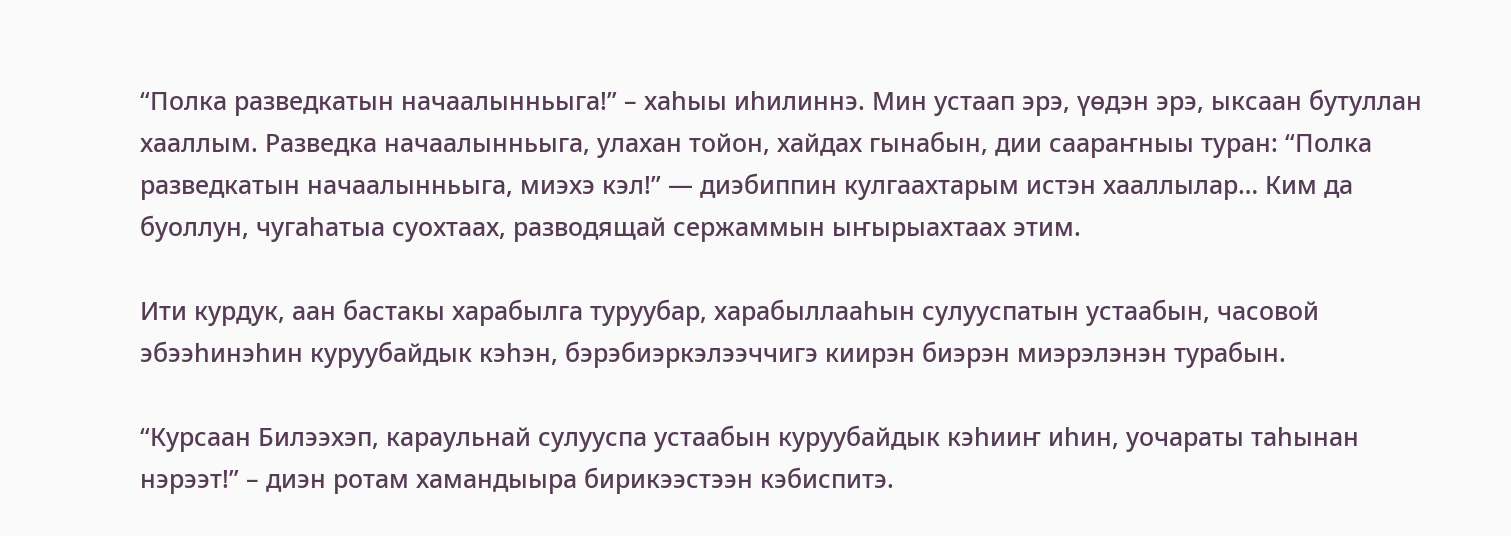“Полка разведкатын начаалынньыга!” – хаһыы иһилиннэ. Мин устаап эрэ, үөдэн эрэ, ыксаан бутуллан хааллым. Разведка начаалынньыга, улахан тойон, хайдах гынабын, дии саараҥныы туран: “Полка разведкатын начаалынньыга, миэхэ кэл!” — диэбиппин кулгаахтарым истэн хааллылар… Ким да буоллун, чугаһатыа суохтаах, разводящай сержаммын ыҥырыахтаах этим.

Ити курдук, аан бастакы харабылга туруубар, харабыллааһын сулууспатын устаабын, часовой эбээһинэһин куруубайдык кэһэн, бэрэбиэркэлээччигэ киирэн биэрэн миэрэлэнэн турабын.

“Курсаан Билээхэп, караульнай сулууспа устаабын куруубайдык кэһииҥ иһин, уочараты таһынан нэрээт!” – диэн ротам хамандыыра бирикээстээн кэбиспитэ.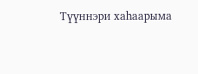Түүннэри хаһаарыма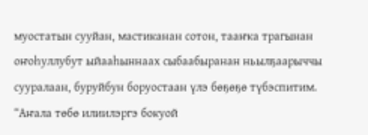муостатын сууйан, мастиканан сотон, тааҥка трагынан оҥоһуллубут ыйааһыннаах сыбаабыранан ньылҕаарыччы сууралаан, буруйбун боруостаан үлэ бөҕөҕө түбэспитим. “Аҥала төбө илиилэргэ бокуой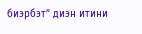биэрбэт” диэн итини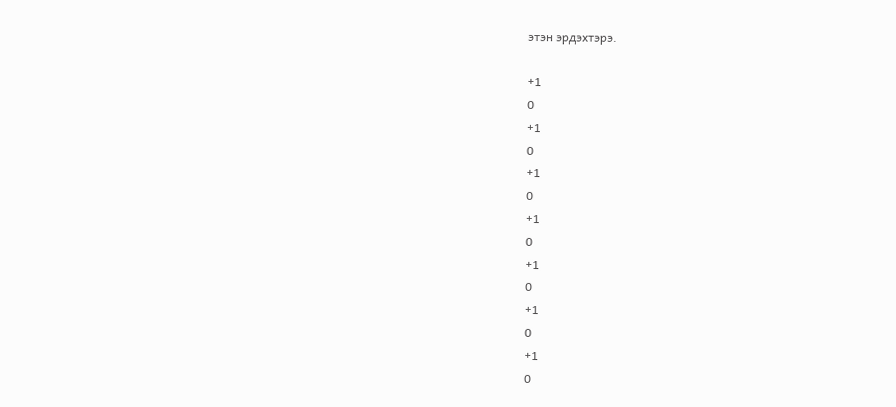этэн эрдэхтэрэ.

+1
0
+1
0
+1
0
+1
0
+1
0
+1
0
+1
0